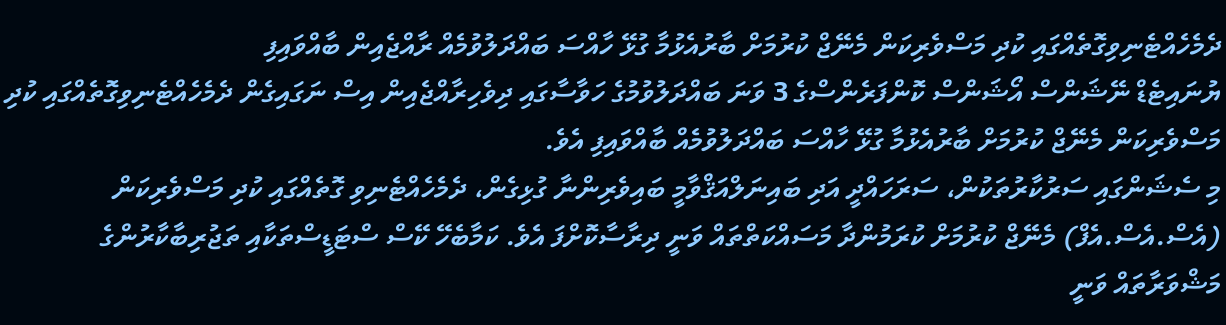ދެމެހެއްޓެނިވިގޮތެއްގައި ކުދި މަސްވެރިކަން މެނޭޖް ކުރުމަށް ބާރުއެޅުމާ ގުޅޭ ހާއްސަ ބައްދަލުވުމެއް ރާއްޖެއިން ބާއްވައިފި
ޔުނައިޓެޑް ނޭޝަންސް އޯޝަންސް ކޮންފަރެންސްގެ 3 ވަނަ ބައްދަލުވުމުގެ ހަވާސާގައި ދިވެހިރާއްޖެއިން އިސް ނަގައިގެން ދެމެހެއްޓެނިވިގޮތެއްގައި ކުދި މަސްވެރިކަން މެނޭޖް ކުރުމަށް ބާރުއެޅުމާ ގުޅޭ ހާއްސަ ބައްދަލުވުމެއް ބާއްވައިފި އެވެ.
މި ސެޝަންގައި ސަރުކާރުތަކުން، ސަރަހައްދީ އަދި ބައިނަލްއަޤްވާމީ ބައިވެރިންނާ ގުޅިގެން، ދެމެހެއްޓެނިވި ގޮތެއްގައި ކުދި މަސްވެރިކަން (އެސް.އެސް.އެފް) މެނޭޖް ކުރުމަށް ކުރަމުންދާ މަސައްކަތްތައް ވަނީ ދިރާސާކޮށްފަ އެވެ. ކަމާބެހޭ ކޭސް ސްޓަޑީސްތަކާއި ތަޖުރިބާކާރުންގެ މަޝްވަރާތައް ވަނީ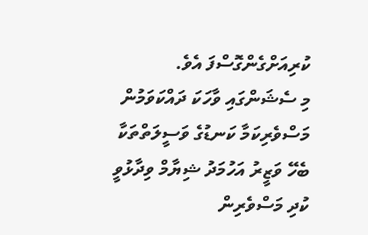ކުރިއަށްގެންގޮސްފަ އެވެ.
މި ސެޝަންގައި ވާހަކަ ދައްކަވަމުން މަސްވެރިކަމާ ކަނޑުގެ ވަސީލަތްތަކާ ބެހޭ ވަޒީރު އަހުމަދު ޝިޔާމް ވިދާޅުވީ ކުދި މަސްވެރިން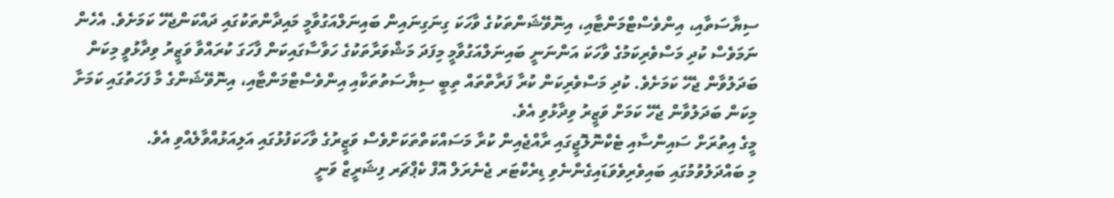ސިޔާސަތާއި، އިންވެސްޓްމަންޓާއި، އިނޮވޭޝަންތަކުގެ ވާހަކަ ގިނަގިނައިން ބައިނަލްއަގުވާމީ މައިދާންތަކުގައި ދައްކަންޖެހޭ ކަމަށެވެ. އެހެން ނަމަވެސް ކުދި މަސްވެރިކަމުގެ ވާހަކަ އަންނަނީ ބައިނަލްއަގުވާމީ މިފަދަ މަޝްވަރާތަކުގެ ހަވާސާގައިކަން ފާހަގަ ކުރައްވާ ވަޒީރު ވިދާޅުވީ މިކަން ބަދަލުވާން ޖެހޭ ކަމަށެވެ. ކުދި މަސްވެރިކަން ކުރާ ފަރާތްތައް ތިބީ ސިޔާސަތުތަކާއި އިންވެސްޓްމަންޓާއި، އިނޮވޭޝަންގެ މާ ފަހަތުގައި ކަމަށާ މިކަން ބަދަލުވާން ޖެހޭ ކަމަށް ވަޒީރު ވިދާޅުވި އެވެ.
މީގެ އިތުރަށް ސައިންސާއި ޓެކްނޮލޮޖީގައި ރާއްޖެއިން ކުރާ މަސައްކަތްތަކަށްވެސް ވަޒީރުގެ ވާހަކަފުޅުގައި އަލިއަޅުއްވާލެއްވި އެވެ.
މި ބައްދަލުވުމުގައި ބައިވެރިވެވަޑައިގެންނެވި ޑިރެކްޓަރ ޖެނެރަލް އޮފް ކެޕްޗަރ ފިޝަރީޒް ވަނީ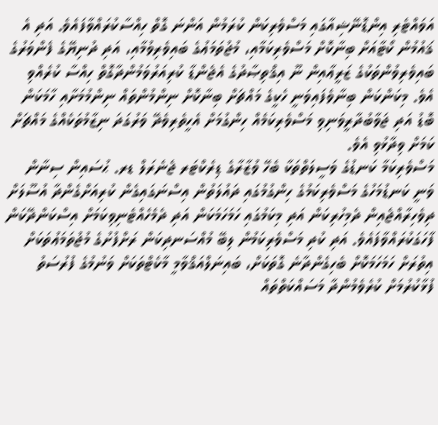އަވައްޓެރި އިންޑޮނޭޝިއާގައި މަސްވެރިކަން ކުރަމުން އަންނަ ގޮތް ހިއްސާކުރައްވާފައެވެ. އަދި އެ ޤައުމުން ކޯޓާއަށް ބިނާކޮށް މަސްވެރިކަމާއި، މުޖުތަމަޢުގެ ބައިވެރިވުމާއި، އަދި ދުނިޔޭގެ ފެންވަރުގެ ބައިވެރިވުންތަކުގެ ޒަރީޢާއިން ނޫ އިޤްތިޞާދުގެ އެޖެންޑާ ކުރިއަރުވަމުންދާގޮތް ހިއްސާ ކުރެއްވި އެވެ. މިކަންކަން ބިނާވެފައިވަނީ ހެކީގެ މައްޗަށް ބިނާކޮށް ނިންމުންތައް ނިންމުމަށާއި ހާމަކަން ބޮޑު އަދި ޖަވާބުދާރީވަނިވި މަސްވެރިކަމެއް ހިންގުމަށް އެހީތެރިވެދޭ ވަރުގަދަ ނިޒާމުތަކެއްގެ މައްޗަށް ކަމަށް ވިދާޅުވި އެވެ.
މަސްވެރިކަމާ ކަނޑުގެ ވަސީލަތްތަކާ ބެހޭ ވުޒާރާގެ ޑިރެކްޓަރ ޖެނެރަލް ޑރ. ޙުސައިން ސިނާން ވަނީ ކަނޑުމަހުގެ މަސްވެރިކަމުގެ ހިންގުމުގައި ދައުލަތުން އިސްނަގައިގެން ކުރިއަށްގެންދާ އުސޫލަށް ދިވެހިރާއްޖެއިން ދެމިހުރިކަން އަދި މިކަމުގައި ހަމަހަމަކަން އަދި ދެމެހެއްޓެނިވިކަމަށް އިސްކަންދޭކަން ފާހަގަކުރައްވާފައެވެ. އަދި ކުދި މަސްވެރިކަމުން ލިބޭ މުއްސަނދިކަން ރަށްފުށުގެ މުޖުތަމަޢުތަކަށް އިތުރަށް ހަމަހަމަކޮށް ބެހިގެންދާނެ ގޮތަކަށް، ބައިނަލްއަޤްވާމީ މާކެޓްތަކަށް ވަނުމުގެ ފުރުސަތު ފުޅާކުރުމަށް ކުރެވެމުންދާ މަސައްކަތްތައް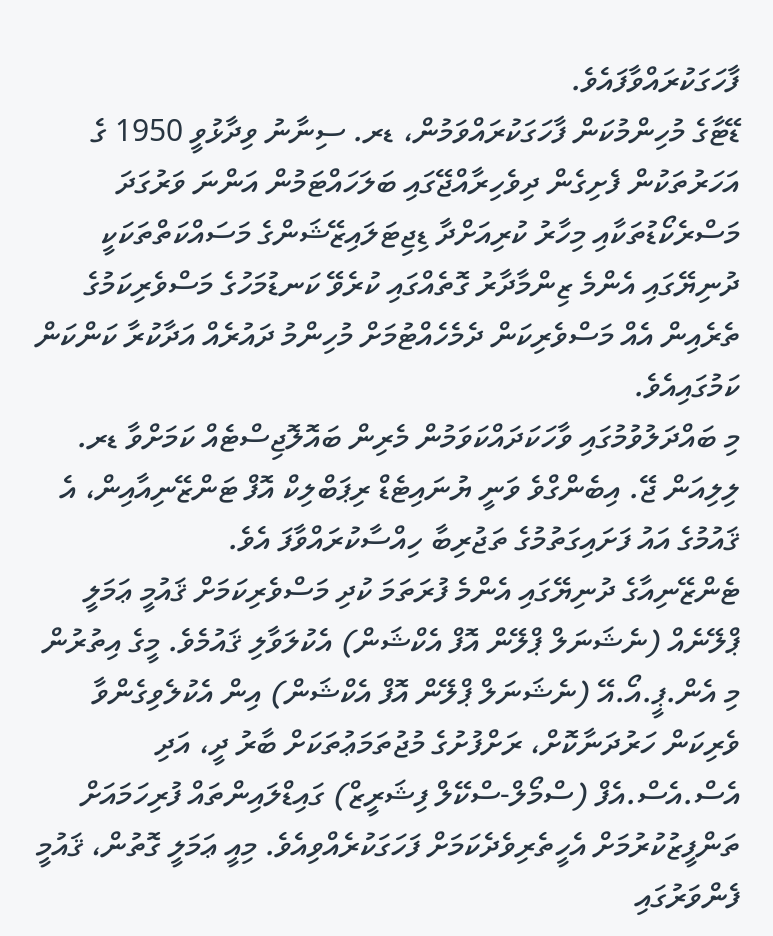ފާހަގަކުރައްވާފައެވެ.
ޑޭޓާގެ މުހިންމުކަން ފާހަގަކުރައްވަމުން، ޑރ. ސިނާނު ވިދާޅުވީ 1950 ގެ އަހަރުތަކުން ފެށިގެން ދިވެހިރާއްޖޭގައި ބަލަހައްޓަމުން އަންނަ ވަރުގަދަ މަސްރެކޯޑުތަކާއި މިހާރު ކުރިއަށްދާ ޑިޖިޓަލައިޒޭޝަންގެ މަސައްކަތްތަކަކީ ދުނިޔޭގައި އެންމެ ޒިންމާދާރު ގޮތެއްގައި ކުރެވޭ ކަނޑުމަހުގެ މަސްވެރިކަމުގެ ތެރެއިން އެއް މަސްވެރިކަން ދެމެހެއްޓުމަށް މުހިންމު ދައުރެއް އަދާކުރާ ކަންކަން ކަމުގައިއެވެ.
މި ބައްދަލުވުމުގައި ވާހަކަދައްކަވަމުން މެރިން ބައޮލޮޖިސްޓެއް ކަމަށްވާ ޑރ. ލިލިއަން ޖޭ. އިބެންގްވެ ވަނީ ޔުނައިޓެޑް ރިޕަބްލިކް އޮފް ޓަންޒޭނިއާއިން، އެ ޤައުމުގެ އައު ފަށައިގަތުމުގެ ތަޖުރިބާ ހިއްސާކުރައްވާފަ އެވެ.
ޓެންޒޭނިއާގެ ދުނިޔޭގައި އެންމެ ފުރަތަމަ ކުދި މަސްވެރިކަމަށް ޤައުމީ ޢަމަލީ ޕްލޭނެއް (ނެޝަނަލް ޕްލޭން އޮފް އެކްޝަން) އެކުލަވާލި ޤައުމެވެ. މީގެ އިތުރުން މި އެން.ޕީ.އޯ.އޭ (ނެޝަނަލް ޕްލޭން އޮފް އެކްޝަން) އިން އެކުލެވިގެންވާ ވެރިކަން ހަރުދަނާކޮށް، ރަށްފުށުގެ މުޖުތަމަޢުތަކަށް ބާރު ދީ، އަދި އެސް.އެސް.އެފް (ސްމޯލް-ސްކޭލް ފިޝަރީޒް) ގައިޑްލައިންތައް ފުރިހަމައަށް ތަންފީޒުކުރުމަށް އެހީތެރިވެދެކަމަށް ފަހަގަކުރެއްވިއެވެ. މިއީ ޢަމަލީ ގޮތުން، ޤައުމީ ފެންވަރުގައި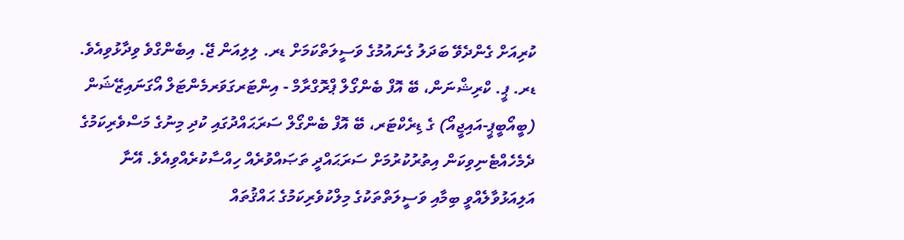ކުރިއަށް ގެންދެވޭ ބަދަލު ގެނައުމުގެ ވަސީލަތްކަމަށް ޑރ. ލިލިއަން ޖޭ. އިބެންގްވެ ވިދާޅުވިއެވެ.
ޑރ. ޕީ. ކްރިޝްނަން، ބޭ އޮފް ބެންގޯލް ޕްރޮގްރާމް - އިންޓަރގަވަރމެންޓަލް އޯގަނައިޒޭޝަން (ބީއޯބީޕީ-އައިޖީއޯ) ގެ ޑިރެކްޓަރ، ބޭ އޮފް ބެންގޯލް ސަރަޙައްދުގައި ކުދި މިނުގެ މަސްވެރިކަމުގެ ދެމެހެއްޓެނިވިކަން އިތުރުކުރުމަށް ސަރަޙައްދީ ތަޞައްވުރެއް ހިއްސާކުރެއްވިއެވެ. އޭނާ އަލިއަޅުވާލެއްވީ ބިމާއި ވަސީލަތްތަކުގެ މިލްކުވެރިކަމުގެ ޙައްޤުތައް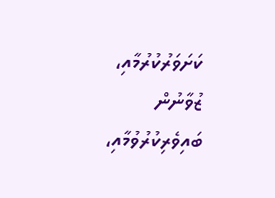ކަށަވަރުކުރުމާއި، ޒުވާނުން ބައިވެރިކުރުވުމާއި،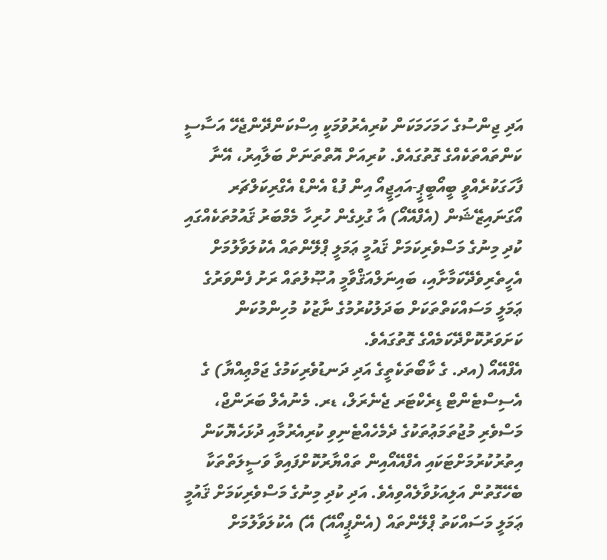އަދި ޖިންސުގެ ހަމަހަމަކަން ކުރިއެރުވުމަކީ އިސްކަންދޭންޖެހޭ އަސާސީ ކަންތައްތަކެއްގެ ގޮތުގައެވެ. ކުރިއަށް އޮތްތަނަށް ބަލާއިރު، އޭނާ ފާހަގަކުރެއްވީ ބީއޯބީޕީ-އައިޖީއޯ އިން ފުޑް އެންޑް އެގްރިކަލްޗަރ އޯގަނައިޒޭޝަން (އެފްއޭއޯ) އާ ގުޅިގެން ހުރިހާ މެމްބަރު ޤައުމުތަކެއްގައި ކުދި މިނުގެ މަސްވެރިކަމަށް ޤައުމީ ޢަމަލީ ޕްލޭންތައް އެކުލަވާލުމަށް އެހީތެރިވެދޭކަމާށާއި، ބައިނަލްއަޤްވާމީ އުޞޫލުތައް ރަށު ފެންވަރުގެ ޢަމަލީ މަސައްކަތްތަކަށް ބަދަލުކުރުމުގެ ނާޒުކު މުހިންމުކަން ކަށަވަރުކޮށްދޭކަމެއްގެ ގޮތުގައެވެ.
އެފްއޭއޯ (އދ. ގެ ކާބޯތަކެތީގެ އަދި ދަނޑުވެރިކަމުގެ ޖަމްޢިއްޔާ) ގެ އެސިސްޓެންޓް ޑިރެކްޓަރ ޖެނެރަލް، ޑރ. މެނުއެލް ބަރަންޖް، މަސްވެރި މުޖުތަމަޢުތަކުގެ ދެމެހެއްޓެނިވި ކުރިއެރުމާއި ދުޅަހެޔޮކަން އިތުރުކުރުމަށްޓަކައި އެފްއޭއޯއިން ތައްޔާރުކޮށްފައިވާ ވަސީލަތްތަކާ ބެހޭގޮތުން އަލިއަޅުވާލެއްވިއެވެ. އަދި ކުދި މިނުގެ މަސްވެރިކަމަށް ޤައުމީ ޢަމަލީ މަސައްކަތު ޕްލޭންތައް (އެންޕީއޯއޭ) އޭ) އެކުލަވާލުމަށް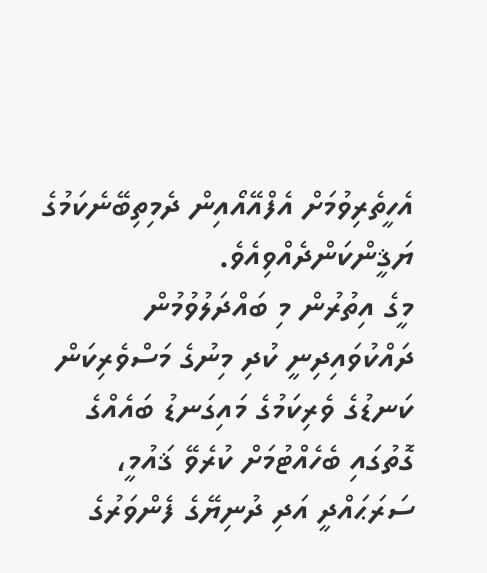އެހީތެރިވުމަށް އެފްއޭއޯއިން ދެމިތިބޭނެކަމުގެ ޔަޤީންކަންދެއްވިއެވެ.
މީގެ އިތުރުން މި ބައްދަލުވުމުން ދައްކުވައިދިނީ ކުދި މިނުގެ މަސްވެރިކަން ކަނޑުގެ ވެރިކަމުގެ މައިގަނޑު ބައެއްގެ ގޮތުގައި ބެހެއްޓުމަށް ކުރެވޭ ޤައުމީ، ސަރަޙައްދީ އަދި ދުނިޔޭގެ ފެންވަރުގެ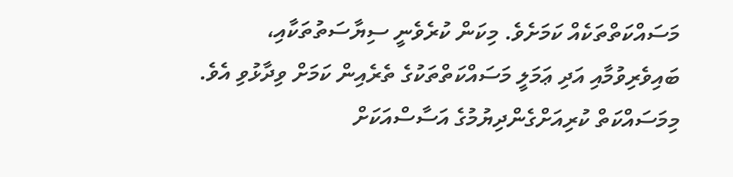މަސައްކަތްތަކެއް ކަމަށެވެ. މިކަން ކުރެވެނީ ސިޔާސަތުތަކާއި، ބައިވެރިވުމާއި އަދި ޢަމަލީ މަސައްކަތްތަކުގެ ތެރެއިން ކަމަށް ވިދާޅުވި އެވެ.
މިމަސައްކަތް ކުރިއަށްގެންދިޔުމުގެ އަސާސްއަކަށް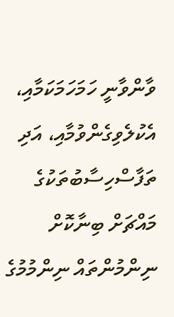ވާންވާނީ ހަމަހަމަކަމާއި، އެކުލެވިގެންވުމާއި، އަދި ތަފާސްހިސާބުތަކުގެ މައްޗަށް ބިނާކޮށް ނިންމުންތައް ނިންމުމުގެ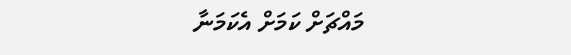މައްޗަށް ކަމަށް އެކަމަނާ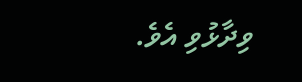ވިދާޅުވި އެވެ.